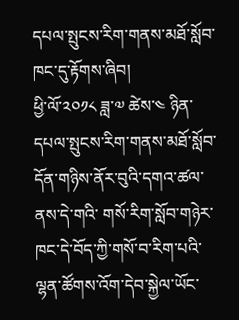དཔལ་སྤུངས་རིག་གནས་མཐོ་སློབ་ཁང་དུ་རྟོགས་ཞིབ།
ཕྱི་ལོ་༢༠༡༨ ཟླ་༧ ཚེས་༤ ཉིན་དཔལ་སྤུངས་རིག་གནས་མཐོ་སློབ་དོན་གཉིས་ནོར་བུའི་དགའ་ཚལ་ནས་དེ་གའི་ གསོ་རིག་སློབ་གཉེར་ཁང་དེ་བོད་ཀྱི་གསོ་བ་རིག་པའི་ལྷན་ཚོགས་འོག་དེབ་སྐྱེལ་ཡོང་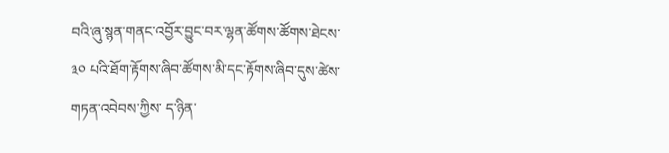བའི་ཞུ་སྙན་གནང་འབྱོར་བྱུང་བར་ལྷན་ཚོགས་ཚོགས་ཐེངས་༣༠ པའི་ཐོག་རྟོགས་ཞིབ་ཚོགས་མི་དང་རྟོགས་ཞིབ་དུས་ཚེས་གཏན་འབེབས་ཀྱིས་ ད་ཉིན་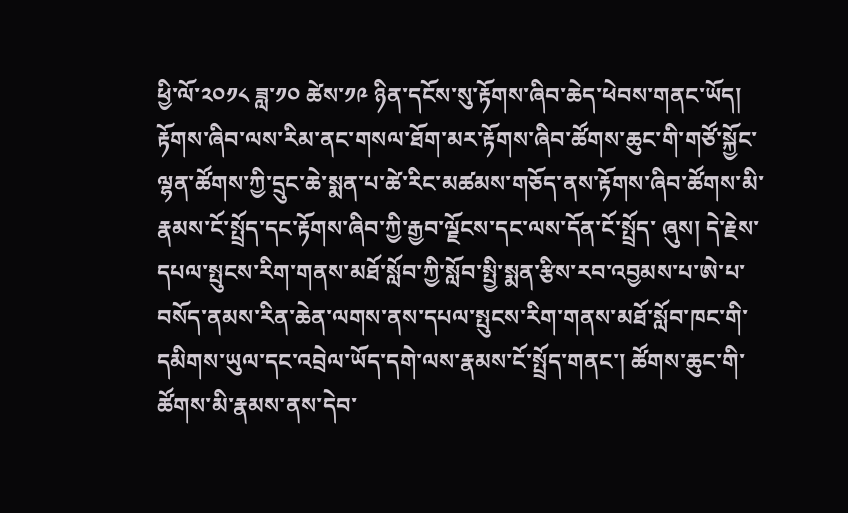ཕྱི་ལོ་༢༠༡༨ ཟླ་༡༠ ཚེས་༡༩ ཉིན་དངོས་སུ་རྟོགས་ཞིབ་ཆེད་ཕེབས་གནང་ཡོད།
རྟོགས་ཞིབ་ལས་རིམ་ནང་གསལ་ཐོག་མར་རྟོགས་ཞིབ་ཚོགས་ཆུང་གི་གཙོ་སྐྱོང་ལྷན་ཚོགས་ཀྱི་དྲུང་ཆེ་སྨན་པ་ཚེ་རིང་མཚམས་གཅོད་ནས་རྟོགས་ཞིབ་ཚོགས་མི་རྣམས་ངོ་སྤྲོད་དང་རྟོགས་ཞིབ་ཀྱི་རྒྱབ་ལྗོངས་དང་ལས་དོན་ངོ་སྤྲོད་ ཞུས། དེ་རྗེས་དཔལ་སྤུངས་རིག་གནས་མཐོ་སློབ་ཀྱི་སློབ་སྤྱི་སྨན་རྩིས་རབ་འབྱམས་པ་ཨེ་པ་བསོད་ནམས་རིན་ཆེན་ལགས་ནས་དཔལ་སྤུངས་རིག་གནས་མཐོ་སློབ་ཁང་གི་དམིགས་ཡུལ་དང་འབྲེལ་ཡོད་དགེ་ལས་རྣམས་ངོ་སྤྲོད་གནང་། ཚོགས་ཆུང་གི་ཚོགས་མི་རྣམས་ནས་དེབ་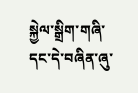སྐྱེལ་སྒྲིག་གཞི་དང་དེ་བཞིན་ཞུ་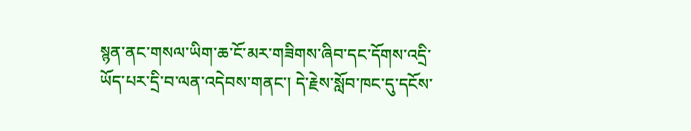སྙན་ནང་གསལ་ཡིག་ཆ་ངོ་མར་གཟིགས་ཞིབ་དང་དོགས་འདྲི་ཡོད་པར་དྲི་བ་ལན་འདེབས་གནང་། དེ་རྗེས་སློབ་ཁང་དུ་དངོས་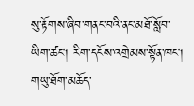སུ་རྟོགས་ཞིབ་གནང་བའི་ནང་མཐོ་སློབ་ཡིག་ཚང། རིག་དངོས་འགྲེམས་སྟོན་ཁང། གཡུ་ཐོག་མཆོད་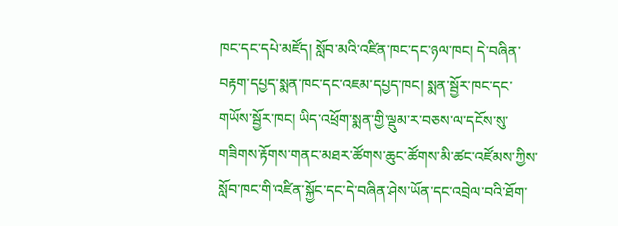ཁང་དང་དཔེ་མཛོད། སློབ་མའི་འཛིན་ཁང་དང་ཉལ་ཁང། དེ་བཞིན་བརྟག་དཔྱད་སྨན་ཁང་དང་འཇམ་དཔྱད་ཁང། སྨན་སྦྱོར་ཁང་དང་གཡོས་སྦྱོར་ཁང། ཡིད་འཕྲོག་སྨན་གྱི་ལྡུམ་ར་བཅས་ལ་དངོས་སུ་གཟིགས་རྟོགས་གནང་མཐར་ཚོགས་ཆུང་ཚོགས་མི་ཚང་འཛོམས་ཀྱིས་སློབ་ཁང་གི་འཛིན་སྐྱོང་དང་དེ་བཞིན་ཤེས་ཡོན་དང་འབྲེལ་བའི་ཐོག་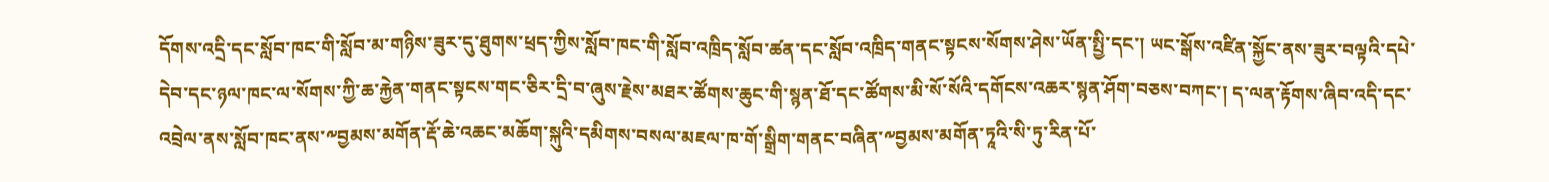དོགས་འདྲི་དང་སློབ་ཁང་གི་སློབ་མ་གཉིས་ཟུར་དུ་ཐུགས་ཕྲད་ཀྱིས་སློབ་ཁང་གི་སློབ་འཁྲིད་སློབ་ཚན་དང་སློབ་འཁྲིད་གནང་སྟངས་སོགས་ཤེས་ཡོན་སྤྱི་དང་། ཡང་སྒོས་འཛིན་སྐྱོང་ནས་ཟུར་བལྟའི་དཔེ་དེབ་དང་ཉལ་ཁང་ལ་སོགས་ཀྱི་ཆ་རྐྱེན་གནང་སྟངས་གང་ཅིར་དྲི་བ་ཞུས་རྗེས་མཐར་ཚོགས་ཆུང་གི་སྙན་ཐོ་དང་ཚོགས་མི་སོ་སོའི་དགོངས་འཆར་སྙན་ཤོག་བཅས་བཀང་། ད་ལན་རྟོགས་ཞིབ་འདི་དང་འབྲེལ་ནས་སློབ་ཁང་ནས་༸བྱམས་མགོན་རྡོ་ཆེ་འཆང་མཆོག་སྐུའི་དམིགས་བསལ་མཇལ་ཁ་གོ་སྒྲིག་གནང་བཞིན་༸བྱམས་མགོན་ཏཱའི་སི་ཏུ་རིན་པོ་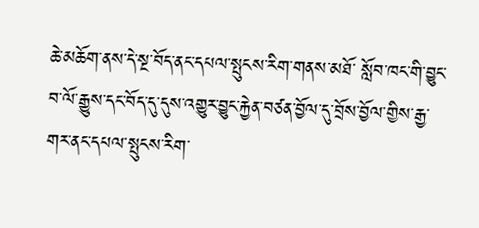ཆེ་མཆོག་ནས་དེ་སྔ་བོད་ནང་དཔལ་སྤུངས་རིག་གནས་མཐོ་ སློབ་ཁང་གི་བྱུང་བ་ལོ་རྒྱུས་དང་བོད་དུ་དུས་འགྱུར་བྱུང་རྐྱེན་བཙན་བྱོལ་དུ་བྲོས་བྱོལ་གྱིས་རྒྱ་གར་ནང་དཔལ་སྤུངས་རིག་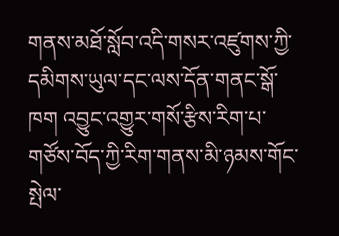གནས་མཐོ་སློབ་འདི་གསར་འཛུགས་ཀྱི་དམིགས་ཡུལ་དང་ལས་དོན་གནང་སྒོ་ཁག འབྱུང་འགྱུར་གསོ་རྩིས་རིག་པ་གཙོས་བོད་ཀྱི་རིག་གནས་མི་ཉམས་གོང་སྤེལ་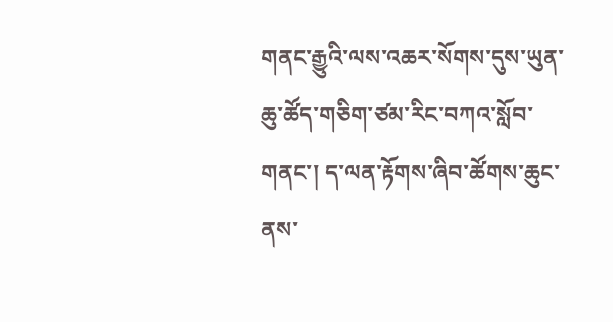གནང་རྒྱུའི་ལས་འཆར་སོགས་དུས་ཡུན་ཆུ་ཚོད་གཅིག་ཙམ་རིང་བཀའ་སློབ་གནང་། ད་ལན་རྟོགས་ཞིབ་ཚོགས་ཆུང་ནས་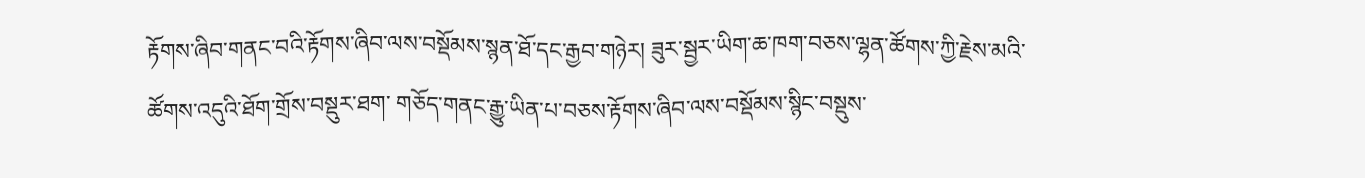རྟོགས་ཞིབ་གནང་བའི་རྟོགས་ཞིབ་ལས་བསྡོམས་སྙན་ཐོ་དང་རྒྱབ་གཉེར། ཟུར་སྦྱར་ཡིག་ཆ་ཁག་བཅས་ལྷན་ཚོགས་ཀྱི་རྗེས་མའི་ཚོགས་འདུའི་ཐོག་གྲོས་བསྡུར་ཐག་ གཅོད་གནང་རྒྱུ་ཡིན་པ་བཅས་རྟོགས་ཞིབ་ལས་བསྡོམས་སྙིང་བསྡུས་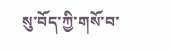སུ་བོད་ཀྱི་གསོ་བ་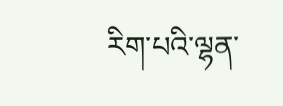རིག་པའི་ལྷན་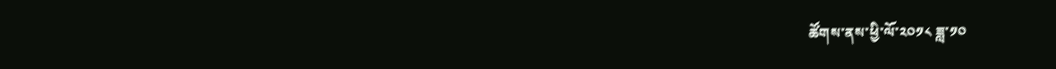ཚོགས་ནས་ཕྱི་ལོ་༢༠༡༨ ཟླ་༡༠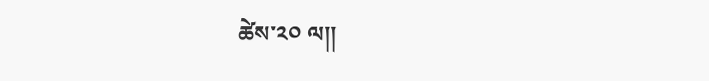ཚེས་༢༠ ལ།།